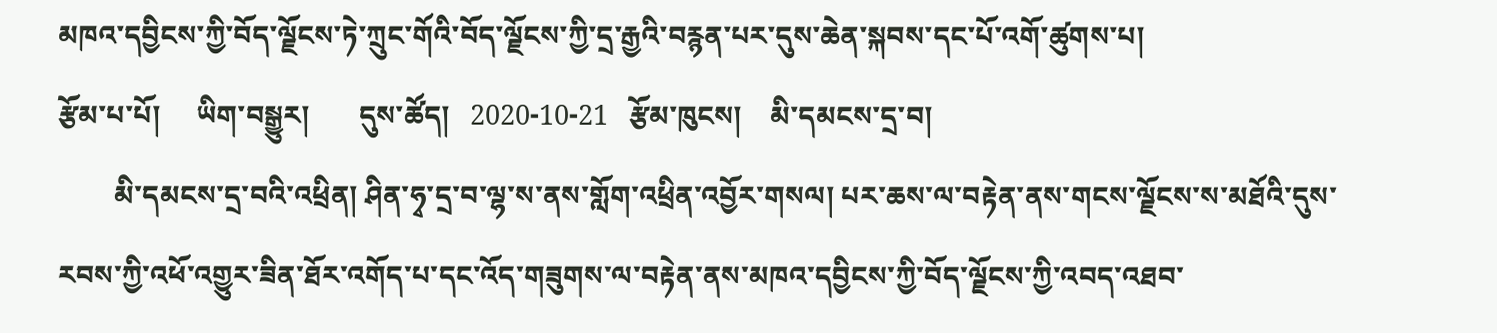མཁའ་དབྱིངས་ཀྱི་བོད་ལྗོངས་ཏེ་ཀྲུང་གོའི་བོད་ལྗོངས་ཀྱི་དྲ་རྒྱའི་བརྙན་པར་དུས་ཆེན་སྐབས་དང་པོ་འགོ་ཚུགས་པ།
རྩོམ་པ་པོ།     ཡིག་བསྒྱུར།       དུས་ཚོད།   2020-10-21   རྩོམ་ཁུངས།    མི་དམངས་དྲ་བ།
        མི་དམངས་དྲ་བའི་འཕྲིན། ཤིན་ཧྭ་དྲ་བ་ལྷ་ས་ནས་གློག་འཕྲིན་འབྱོར་གསལ། པར་ཆས་ལ་བརྟེན་ནས་གངས་ལྗོངས་ས་མཐོའི་དུས་རབས་ཀྱི་འཕོ་འགྱུར་ཟིན་ཐོར་འགོད་པ་དང་འོད་གཟུགས་ལ་བརྟེན་ནས་མཁའ་དབྱིངས་ཀྱི་བོད་ལྗོངས་ཀྱི་འབད་འཐབ་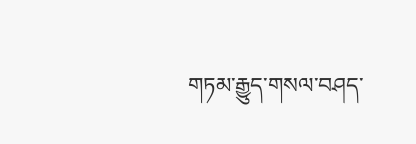གཏམ་རྒྱུད་གསལ་བཤད་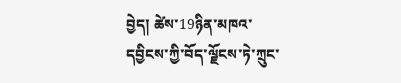བྱེད། ཚེས་19ཉིན་མཁའ་དབྱིངས་ཀྱི་བོད་ལྗོངས་ཏེ་ཀྲུང་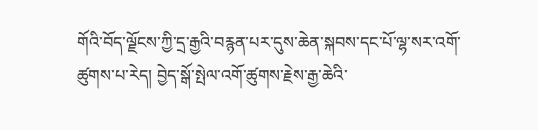གོའི་བོད་ལྗོངས་ཀྱི་དྲ་རྒྱའི་བརྙན་པར་དུས་ཆེན་སྐབས་དང་པོ་ལྷ་སར་འགོ་ཚུགས་པ་རེད། བྱེད་སྒོ་སྤེལ་འགོ་ཚུགས་རྗེས་རྒྱ་ཆེའི་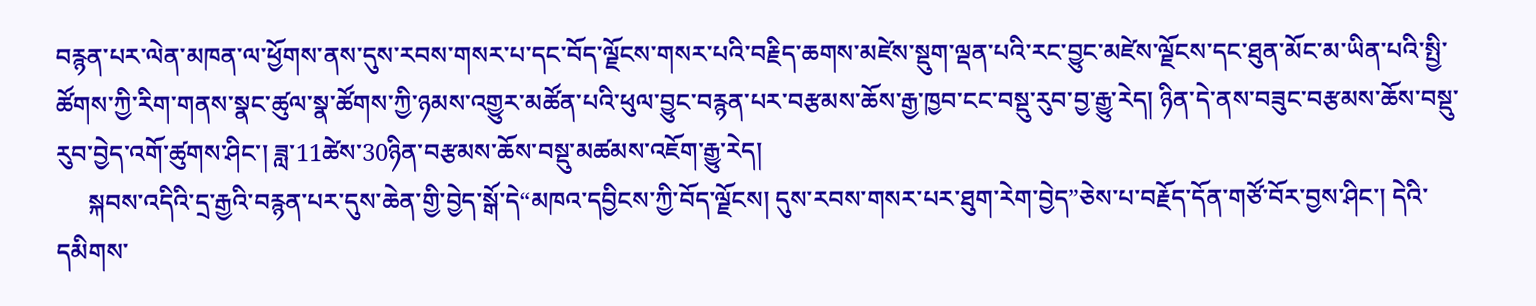བརྙན་པར་ལེན་མཁན་ལ་ཕྱོགས་ནས་དུས་རབས་གསར་པ་དང་བོད་ལྗོངས་གསར་པའི་བརྗིད་ཆགས་མཛེས་སྡུག་ལྡན་པའི་རང་བྱུང་མཛེས་ལྗོངས་དང་ཐུན་མོང་མ་ཡིན་པའི་སྤྱི་ཚོགས་ཀྱི་རིག་གནས་སྣང་ཚུལ་སྣ་ཚོགས་ཀྱི་ཉམས་འགྱུར་མཚོན་པའི་ཕུལ་བྱུང་བརྙན་པར་བརྩམས་ཆོས་རྒྱ་ཁྱབ་ངང་བསྡུ་རུབ་བྱ་རྒྱུ་རེད། ཉིན་དེ་ནས་བཟུང་བརྩམས་ཆོས་བསྡུ་རུབ་བྱེད་འགོ་ཚུགས་ཤིང་། ཟླ་11ཚེས་30ཉིན་བརྩམས་ཆོས་བསྡུ་མཚམས་འཇོག་རྒྱུ་རེད།
     སྐབས་འདིའི་དྲ་རྒྱའི་བརྙན་པར་དུས་ཆེན་གྱི་བྱེད་སྒོ་དེ“མཁའ་དབྱིངས་ཀྱི་བོད་ལྗོངས། དུས་རབས་གསར་པར་ཐུག་རེག་བྱེད”ཅེས་པ་བརྗོད་དོན་གཙོ་བོར་བྱས་ཤིང་། དེའི་དམིགས་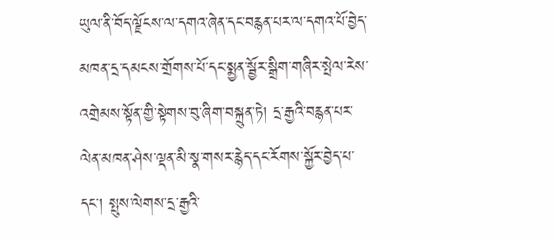ཡུལ་ནི་བོད་ལྗོངས་ལ་དགའ་ཞེན་དང་བརྙན་པར་ལ་དགའ་པོ་བྱེད་མཁན་དྲ་དམངས་གྲོགས་པོ་དང་སྨྱན་སྦྱོར་སྒྲིག་གཞིར་སྤེལ་རེས་འགྲེམས་སྟོན་གྱི་སྟེགས་བུ་ཞིག་བསྐྲུན་ཏེ། དྲ་རྒྱའི་བརྙན་པར་ལེན་མཁན་ཤེས་ལྡན་མི་སྣ་གསར་རྙེད་དང་རོགས་སྐྱོར་བྱེད་པ་དང་། སྤུས་ལེགས་དྲ་རྒྱའི་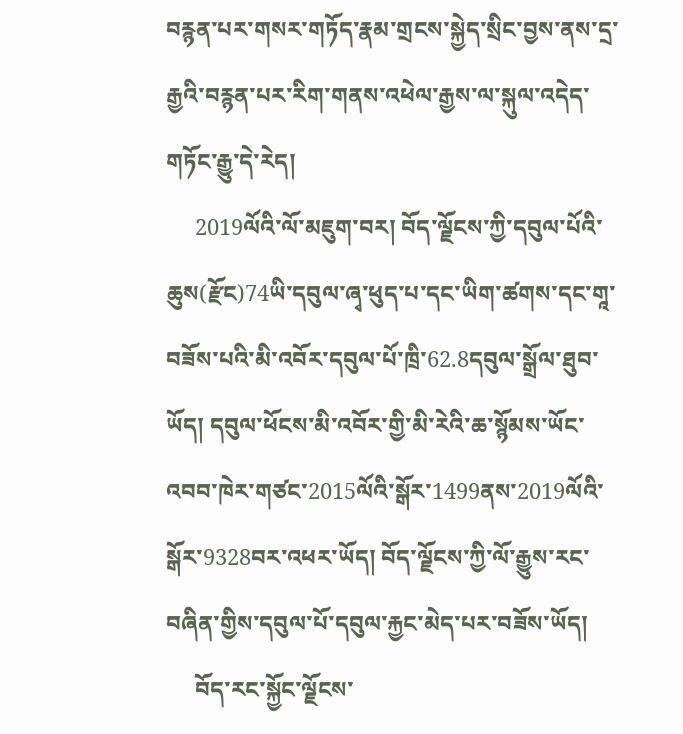བརྙན་པར་གསར་གཏོད་རྣམ་གྲངས་སྐྱེད་སྲིང་བྱས་ནས་དྲ་རྒྱའི་བརྙན་པར་རིག་གནས་འཕེལ་རྒྱས་ལ་སྐུལ་འདེད་གཏོང་རྒྱུ་དེ་རེད།
     2019ལོའི་ལོ་མཇུག་བར། བོད་ལྗོངས་ཀྱི་དབུལ་པོའི་ཆུས(རྫོང)74ཡི་དབུལ་ཞྭ་ཕུད་པ་དང་ཡིག་ཚགས་དང་གཱ་བཟོས་པའི་མི་འབོར་དབུལ་པོ་ཁྲི་62.8དབུལ་སྒྲོལ་ཐུབ་ཡོད། དབུལ་ཕོངས་མི་འབོར་གྱི་མི་རེའི་ཆ་སྙོམས་ཡོང་འབབ་ཁེར་གཙང་2015ལོའི་སྒོར་1499ནས་2019ལོའི་སྒོར་9328བར་འཕར་ཡོད། བོད་ལྗོངས་ཀྱི་ལོ་རྒྱུས་རང་བཞིན་གྱིས་དབུལ་པོ་དབུལ་རྐྱང་མེད་པར་བཟོས་ཡོད།
     བོད་རང་སྐྱོང་ལྗོངས་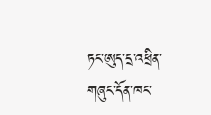ཏང་ཨུད་དྲ་འཕྲིན་གཞུང་དོན་ཁང་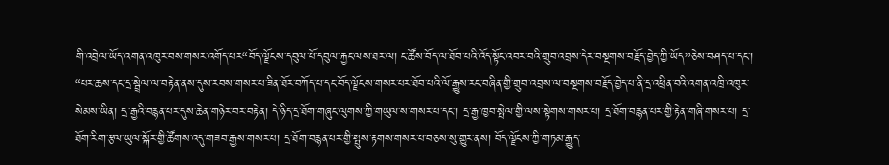གི་འབྲེལ་ཡོད་འགན་འཁུར་བས་གསར་འགོད་པར“བོད་ལྗོངས་དབུལ་པོ་དབུལ་རྐྱང་ལས་ཐར་ལ། ང་ཚོས་བོད་ལ་ཐོབ་པའི་འོད་སྟོང་འབར་བའི་གྲུབ་འབྲས་དེར་བསྔགས་བརྗོད་བྱེད་ཀྱི་ཡོད”ཅེས་བཤད་པ་དང་། “པར་ཆས་དང་དྲ་སྦྲེལ་ལ་བརྟེན་ནས་དུས་རབས་གསར་པ་ཟིན་ཐོར་བཀོད་པ་དང་བོད་ལྗོངས་གསར་པར་ཐོབ་པའི་ལོ་རྒྱུས་རང་བཞིན་གྱི་གྲུབ་འབྲས་ལ་བསྔགས་བརྗོད་བྱེད་པ་ནི་དྲ་འཕྲིན་བའི་འགན་འཁྲི་འཁུར་སེམས་ཡིན། དྲ་རྒྱའི་བརྙན་པར་དུས་ཆེན་གཉེར་བར་བརྟེན། དེ་ཉིད་དྲ་ཐོག་གཞུང་ལུགས་ཀྱི་གཡུལ་ས་གསར་པ་དང་། དྲ་རྒྱ་ཁྱབ་སྤེལ་གྱི་ལས་སྟེགས་གསར་པ། དྲ་ཐོག་བརྙན་པར་གྱི་རྟེན་གཞི་གསར་པ། དྲ་ཐོག་རིག་རྩལ་ཡུལ་སྐོར་གྱི་ཚོགས་འདུ་གཟབ་རྒྱས་གསར་པ། དྲ་ཐོག་བརྙན་པར་གྱི་སྤུས་རྟགས་གསར་པ་བཅས་སུ་གྱུར་ནས། བོད་ལྗོངས་ཀྱི་གཏམ་རྒྱུད་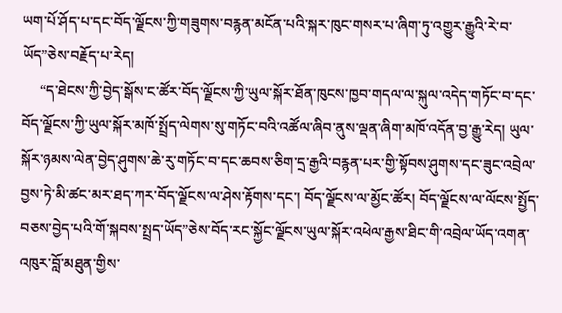ཡག་པོ་ཤོད་པ་དང་བོད་ལྗོངས་ཀྱི་གཟུགས་བརྙན་མངོན་པའི་སྐར་ཁུང་གསར་པ་ཞིག་ཏུ་འགྱུར་རྒྱུའི་རེ་བ་ཡོད”ཅེས་བརྗོད་པ་རེད།
     “ད་ཐེངས་ཀྱི་བྱེད་སྒོས་ང་ཚོར་བོད་ལྗོངས་ཀྱི་ཡུལ་སྐོར་ཐོན་ཁུངས་ཁྱབ་གདལ་ལ་སྐུལ་འདེད་གཏོང་བ་དང་བོད་ལྗོངས་ཀྱི་ཡུལ་སྐོར་མཁོ་སྤྲོད་ལེགས་སུ་གཏོང་བའི་འཚོལ་ཞིབ་ནུས་ལྡན་ཞིག་མཁོ་འདོན་བྱ་རྒྱུ་རེད། ཡུལ་སྐོར་ཉམས་ལེན་བྱེད་ཤུགས་ཆེ་རུ་གཏོང་བ་དང་ཆབས་ཅིག་དྲ་རྒྱའི་བརྙན་པར་གྱི་སྟོབས་ཤུགས་དང་ཟུང་འབྲེལ་བྱས་ཏེ་མི་ཚང་མར་ཐད་ཀར་བོད་ལྗོངས་ལ་ཤེས་རྟོགས་དང་། བོད་ལྗོངས་ལ་མྱོང་ཚོར། བོད་ལྗོངས་ལ་ལོངས་སྤྱོད་བཅས་བྱེད་པའི་གོ་སྐབས་སྤྲད་ཡོད”ཅེས་བོད་རང་སྐྱོང་ལྗོངས་ཡུལ་སྐོར་འཕེལ་རྒྱས་ཐིང་གི་འབྲེལ་ཡོད་འགན་འཁུར་བློ་མཐུན་གྱིས་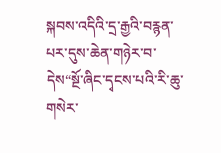སྐབས་འདིའི་དྲ་རྒྱའི་བརྙན་པར་དུས་ཆེན་གཉེར་བ་དེས“སྔོ་ཞིང་དྭངས་པའི་རི་ཆུ་གསེར་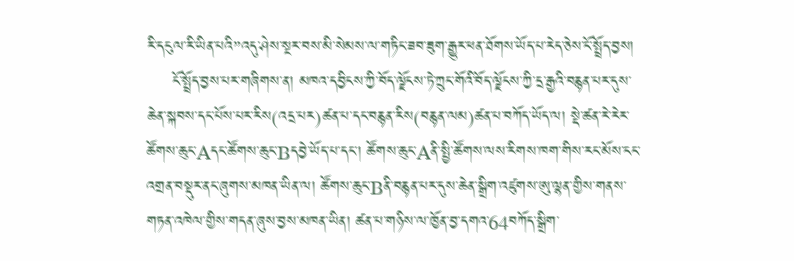རི་དངུལ་རི་ཡིན་པའི”འདུ་ཤེས་སྔར་བས་མི་སེམས་ལ་གཏིང་ཟབ་ཟུག་རྒྱུར་ཕན་ཐོགས་ཡོད་པ་རེད་ཅེས་ངོ་སྤྲོད་བྱས།
     ངོ་སྤྲོད་བྱས་པར་གཞིགས་ན། མཁའ་དབྱིངས་ཀྱི་བོད་ལྗོངས་ཏེ་ཀྲུང་གོའི་བོད་ལྗོངས་ཀྱི་དྲ་རྒྱའི་བརྙན་པར་དུས་ཆེན་སྐབས་དང་པོས་པར་རིས(འདྲ་པར)ཚན་པ་དང་བརྙན་རིས(བརྙན་ལམ)ཚན་པ་བཀོད་ཡོད་ལ། སྡེ་ཚན་རེ་རེར་ཚོགས་ཆུང་Aདང་ཚོགས་ཆུང་Bདབྱེ་ཡོད་པ་དང་། ཚོགས་ཆུང་Aནི་སྤྱི་ཚོགས་ལས་རིགས་ཁག་གིས་རང་མོས་ངང་འགྲན་བསྡུར་ནང་ཞུགས་མཁན་ཡིན་ལ། ཚོགས་ཆུང་Bནི་བརྙན་པར་དུས་ཆེན་སྒྲིག་འཛུགས་ཨུ་ལྷན་གྱིས་གནས་གཏན་འཁེལ་གྱིས་གདན་ཞུས་བྱས་མཁན་ཡིན། ཚན་པ་གཉིས་ལ་ཁྱོན་བྱ་དགའ་64བཀོད་སྒྲིག་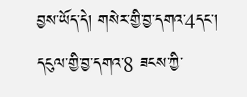བྱས་ཡོད་དེ། གསེར་གྱི་བྱ་དགའ་4དང་། དངུལ་གྱི་བྱ་དགའ་8 ཟངས་ཀྱི་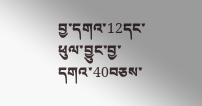བྱ་དགའ་12དང་ཕུལ་བྱུང་བྱ་དགའ་40བཅས་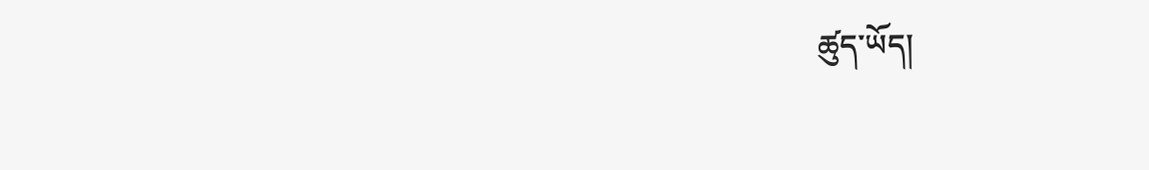ཚུད་ཡོད།